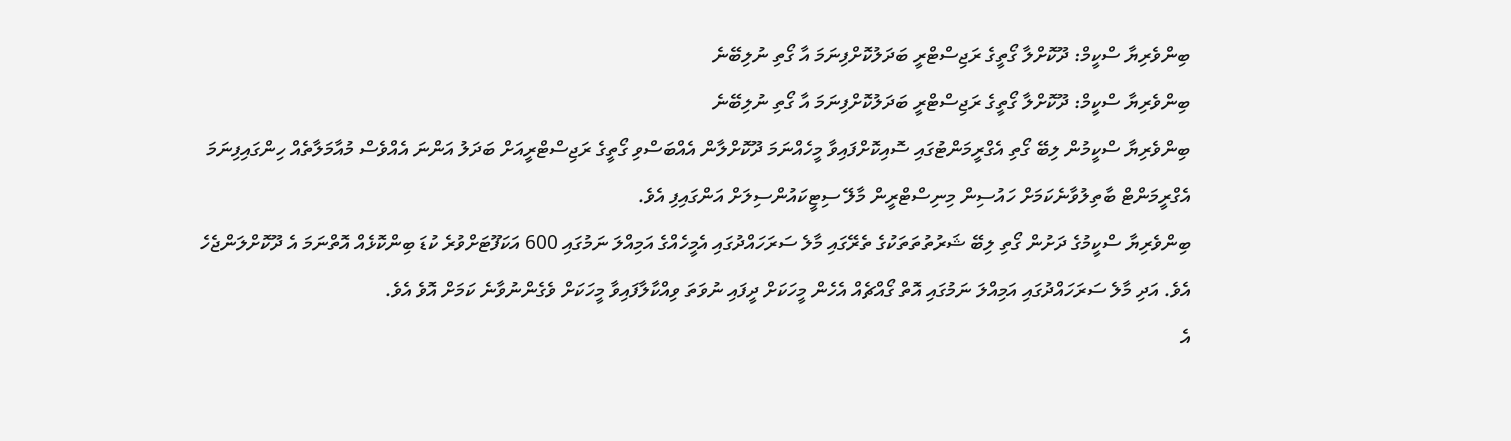ބިންވެރިޔާ ސްކީމް: ދޫކޮށްލާ ގޯތީގެ ރަޖިސްޓްރީ ބަދަލުކޮށްފިނަމަ އާ ގޯތި ނުލިބޭނެ
ބިންވެރިޔާ ސްކީމް: ދޫކޮށްލާ ގޯތީގެ ރަޖިސްޓްރީ ބަދަލުކޮށްފިނަމަ އާ ގޯތި ނުލިބޭނެ
ބިންވެރިޔާ ސްކީމުން ލިބޭ ގޯތި އެގްރީމަންޓުގައި ސޮއިކޮށްފައިވާ މީހެއްނަމަ ދޫކޮށްލާން އެއްބަސްވި ގޯތީގެ ރަޖިސްޓްރީއަށް ބަދަލު އަންނަ އެއްވެސް މުއާމަލާތެއް ހިންގައިފިނަމަ އެގްރީމަންޓް ބާތިލުވާނެކަމަށް ހައުސިން މިނިސްޓްރީން މާލޭ ސިޓީކައުންސިލަށް އަންގައިފި އެވެ.
ބިންވެރިޔާ ސްކީމުގެ ދަށުން ގޯތި ލިބޭ ޝަރުތުތަތަކުގެ ތެރޭގައި މާލެ ސަރަހައްދުގައި އެމީހެއްގެ އަމިއްލަ ނަމުގައި 600 އަކަފޫޓަށްވުރެ ކުޑަ ބިންކޮޅެއް އޮތްނަމަ އެ ދޫކޮށްލަންޖެހެ އެވެ. އަދި މާލެ ސަރަހައްދުގައި އަމިއްލަ ނަމުގައި އޮތް ގޯއްޗެއް އެހެން މީހަކަށް ދީފައި ނުވަތަ ވިއްކާލާފައިވާ މީހަކަށް ވެގެންނުވާނެ ކަމަށް އޮވެ އެވެ.
އެ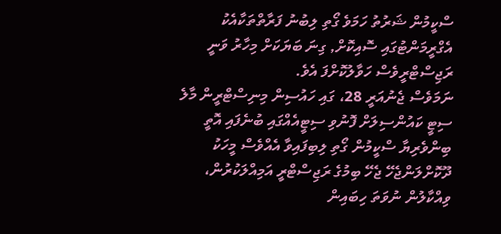ސްކީމުން ޝަރުތު ހަމަވެ ގޯތި ލިބުނު ފަރާތްތަކާއެކު އެގްރީމަންޓުގައި ސޮއިކޮށް, ގިނަ ބަޔަކަށް މިހާރު ވަނީ ރަޖިސްޓްރީވެސް ހަވާލުކޮށްފަ އެވެ.
ނަމަވެސް ޖެނުއަރީ 28، ގައި ހައުސިން މިނިސްޓްރީން މާލެ ސިޓީ ކައުންސިލަށް ފޮނުވި ސިޓީއެއްގައި ބުނެފައި އޮތީ ބިންވެރިޔާ ސްކީމުން ގޯތި ލިބިފައިވާ އެއްވެސް މީހަކު ދޫކޮށްލަންޖެހޭ ޖެހޭ ބިމުގެ ރަޖިސްޓްރީ އަމިއްލަކުރުން، ވިއްކާލުން ނުވަތަ ހިބައިން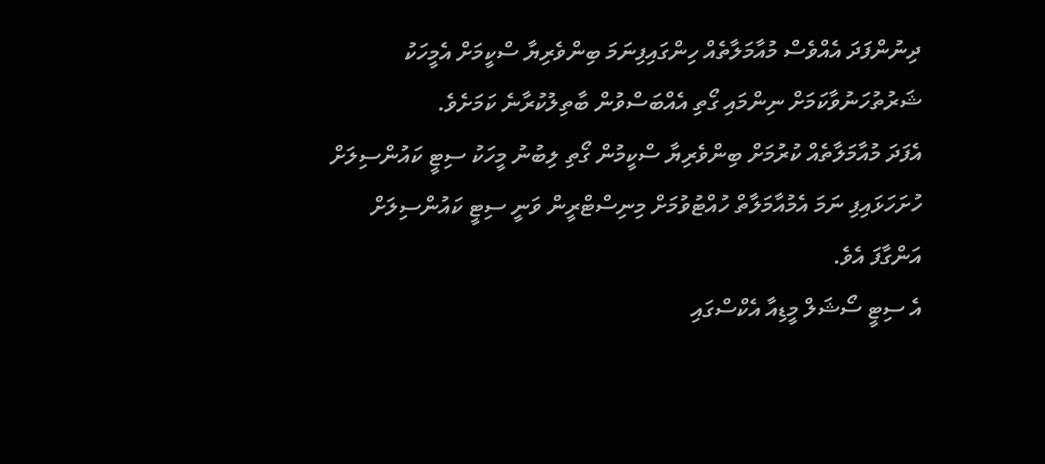ދިނުންފަދަ އެއްވެސް މުއާމަލާތެއް ހިންގައިފިނަމަ ބިންވެރިޔާ ސްކީމަށް އެމީހަކު ޝަރުތުހަނުވާކަމަށް ނިންމައި ގޯތި އެއްބަސްވުން ބާތިލުކުރާނެ ކަމަށެވެ.
އެފަދަ މުއާމަލާތެއް ކުރުމަށް ބިންވެރިޔާ ސްކީމުން ގޯތި ލިބުނު މީހަކު ސިޓީ ކައުންސިލަށް ހުށަހަޅައިފި ނަމަ އެމުއާމަލާތް ހުއްޓުވުމަށް މިނިސްޓްރީން ވަނީ ސިޓީ ކައުންސިލަށް އަންގާފަ އެވެ.
އެ ސިޓީ ސޯޝަލް މީޑިއާ އެކްސްގައި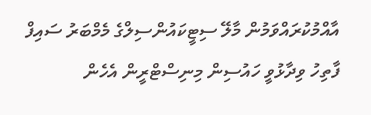އާއްމުކުރައްވަމުން މާލޭ ސިޓީކައުންސިލްގެ މެމްބަރު ސައިފް ފާތިހު ވިދާޅުވީ ހައުސިން މިނިސްޓްރީން އެހެން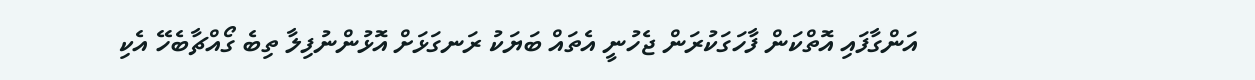އަންގާފައި އޮތްކަން ފާހަގަކުރަން ޖެހުނީ އެތައް ބަޔަކު ރަނގަޅަށް އޮޅުންނުފިލާ ތިބެ ގޯއްޗާބެހޭ އެކި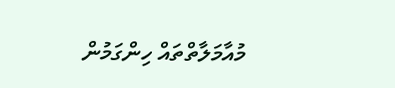މުއާމަލާތްތައް ހިންގަމުން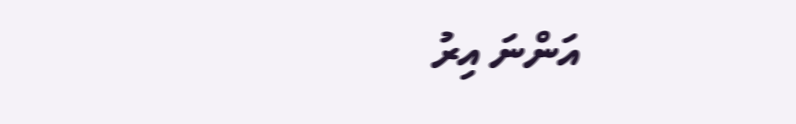އަންނަ އިރު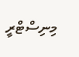މިނިސްޓްރީ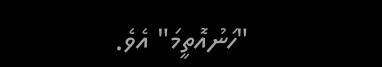"ހަނުއޮތީމަ" އެވެ.